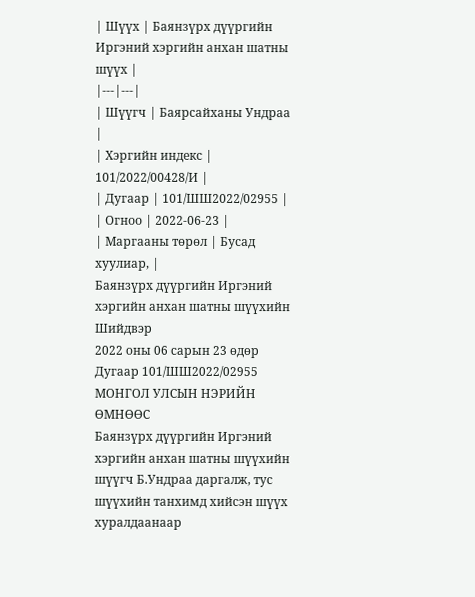| Шүүх | Баянзүрх дүүргийн Иргэний хэргийн анхан шатны шүүх |
|---|---|
| Шүүгч | Баярсайханы Ундраа |
| Хэргийн индекс | 101/2022/00428/И |
| Дугаар | 101/ШШ2022/02955 |
| Огноо | 2022-06-23 |
| Маргааны төрөл | Бусад хуулиар, |
Баянзүрх дүүргийн Иргэний хэргийн анхан шатны шүүхийн Шийдвэр
2022 оны 06 сарын 23 өдөр
Дугаар 101/ШШ2022/02955
МОНГОЛ УЛСЫН НЭРИЙН ӨМНӨӨС
Баянзүрх дүүргийн Иргэний хэргийн анхан шатны шүүхийн шүүгч Б.Ундраа даргалж, тус шүүхийн танхимд хийсэн шүүх хуралдаанаар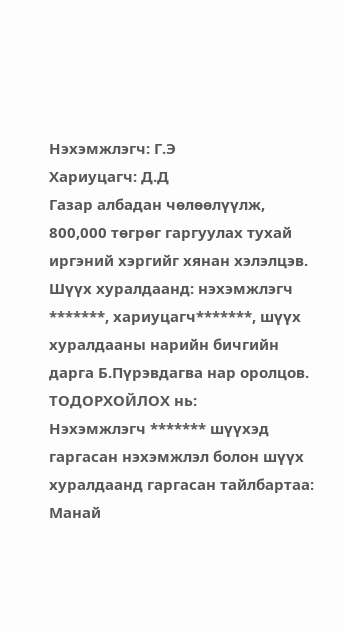Нэхэмжлэгч: Г.Э
Хариуцагч: Д.Д
Газар албадан чөлөөлүүлж, 800,000 төгрөг гаргуулах тухай иргэний хэргийг хянан хэлэлцэв.
Шүүх хуралдаанд: нэхэмжлэгч *******, хариуцагч*******, шүүх хуралдааны нарийн бичгийн дарга Б.Пүрэвдагва нар оролцов.
ТОДОРХОЙЛОХ нь:
Нэхэмжлэгч ******* шүүхэд гаргасан нэхэмжлэл болон шүүх хуралдаанд гаргасан тайлбартаа: Манай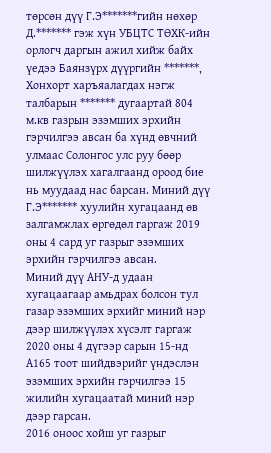төрсөн дүү Г.Э*******гийн нөхөр Д.******* гэж хүн УБЦТС ТӨХК-ийн орлогч даргын ажил хийж байх үедээ Баянзүрх дүүргийн *******, Хонхорт харъяалагдах нэгж талбарын ******* дугаартай 804 м.кв газрын эзэмших эрхийн гэрчилгээ авсан ба хүнд өвчний улмаас Солонгос улс руу бөөр шилжүүлэх хагалгаанд ороод бие нь муудаад нас барсан. Миний дүү Г.Э******* хуулийн хугацаанд өв залгамжлах өргөдөл гаргаж 2019 оны 4 сард уг газрыг эзэмших эрхийн гэрчилгээ авсан.
Миний дүү АНУ-д удаан хугацаагаар амьдрах болсон тул газар эзэмших эрхийг миний нэр дээр шилжүүлэх хүсэлт гаргаж 2020 оны 4 дүгээр сарын 15-нд А165 тоот шийдвэрийг үндэслэн эзэмших эрхийн гэрчилгээ 15 жилийн хугацаатай миний нэр дээр гарсан.
2016 оноос хойш уг газрыг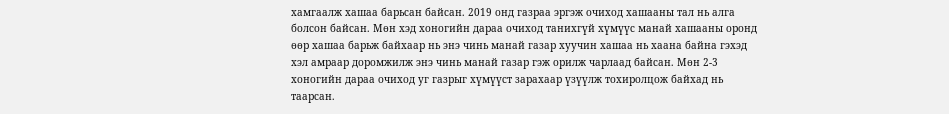хамгаалж хашаа барьсан байсан. 2019 онд газраа эргэж очиход хашааны тал нь алга болсон байсан. Мөн хэд хоногийн дараа очиход танихгүй хүмүүс манай хашааны оронд өөр хашаа барьж байхаар нь энэ чинь манай газар хуучин хашаа нь хаана байна гэхэд хэл амраар доромжилж энэ чинь манай газар гэж орилж чарлаад байсан. Мөн 2-3 хоногийн дараа очиход уг газрыг хүмүүст зарахаар үзүүлж тохиролцож байхад нь таарсан.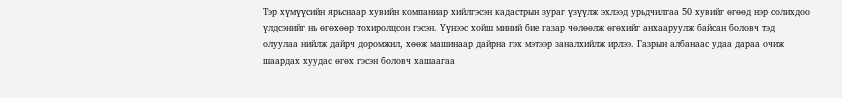Тэр хүмүүсийн ярьснаар хувийн компаниар хийлгэсэн кадастрын зураг үзүүлж эхлээд урьдчилгаа 50 хувийг өгөөд нэр солихдоо үлдсэнийг нь өгөхөөр тохиролцсон гэсэн. Үүнээс хойш миний бие газар чөлөөлж өгөхийг анхааруулж байсан боловч тэд олуулаа нийлж дайрч доромжил, хөөж машинаар дайрна гэх мэтээр заналхийлж ирлээ. Газрын албанаас удаа дараа очиж шаардах хуудас өгөх гэсэн боловч хашаагаа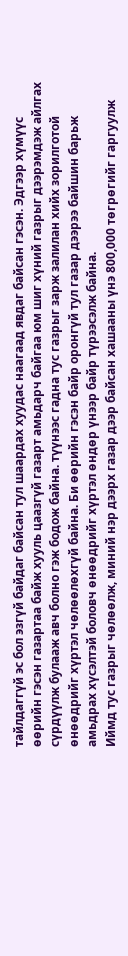тайлдаггүй эс бол эзгүй байдаг байсан тул шаардах хуудас наагаад явдаг байсан гэсэн. Эдгээр хүмүүс өөрийн гэсэн газартаа байж хууль цаазгүй газарт амьдарч байгаа юм шиг хүний газрыг дээрэмдэж айлгах сүрдүүлж булааж авч болно гэж бодож байна. түүнээс гадна тус газрыг зарж залилан хийх зорилготой өнөөдрийг хүртэл чөлөөлөхгүй байна. Би өөрийн гэсэн байр оронгүй тул газар дээрээ байшин барьж амьдрах хүсэлтэй боловч өнөөдрийг хүртэл өндөр үнээр байр түрээсэлж байна.
Иймд тус газрыг чөлөөлж, миний нэр дээрх газар дээр байсан хашааны үнэ 800,000 төгрөгийг гаргуулж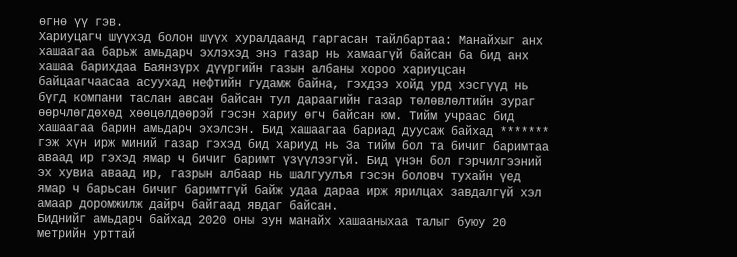өгнө үү гэв.
Хариуцагч шүүхэд болон шүүх хуралдаанд гаргасан тайлбартаа: Манайхыг анх хашаагаа барьж амьдарч эхлэхэд энэ газар нь хамаагүй байсан ба бид анх хашаа барихдаа Баянзүрх дүүргийн газын албаны хороо хариуцсан байцаагчаасаа асуухад нефтийн гудамж байна, гэхдээ хойд урд хэсгүүд нь бүгд компани таслан авсан байсан тул дараагийн газар төлөвлөлтийн зураг өөрчлөгдөхөд хөөцөлдөөрэй гэсэн хариу өгч байсан юм. Тийм учраас бид хашаагаа барин амьдарч эхэлсэн. Бид хашаагаа бариад дуусаж байхад ******* гэж хүн ирж миний газар гэхэд бид хариуд нь За тийм бол та бичиг баримтаа аваад ир гэхэд ямар ч бичиг баримт үзүүлээгүй. Бид үнэн бол гэрчилгээний эх хувиа аваад ир, газрын албаар нь шалгуулъя гэсэн боловч тухайн үед ямар ч барьсан бичиг баримтгүй байж удаа дараа ирж ярилцах завдалгүй хэл амаар доромжилж дайрч байгаад явдаг байсан.
Биднийг амьдарч байхад 2020 оны зун манайх хашааныхаа талыг буюу 20 метрийн урттай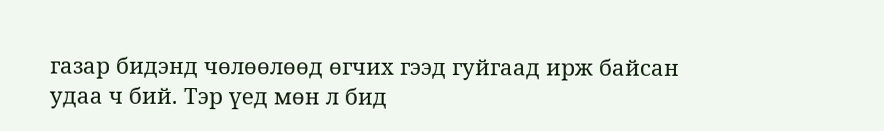газар бидэнд чөлөөлөөд өгчих гээд гуйгаад ирж байсан удаа ч бий. Тэр үед мөн л бид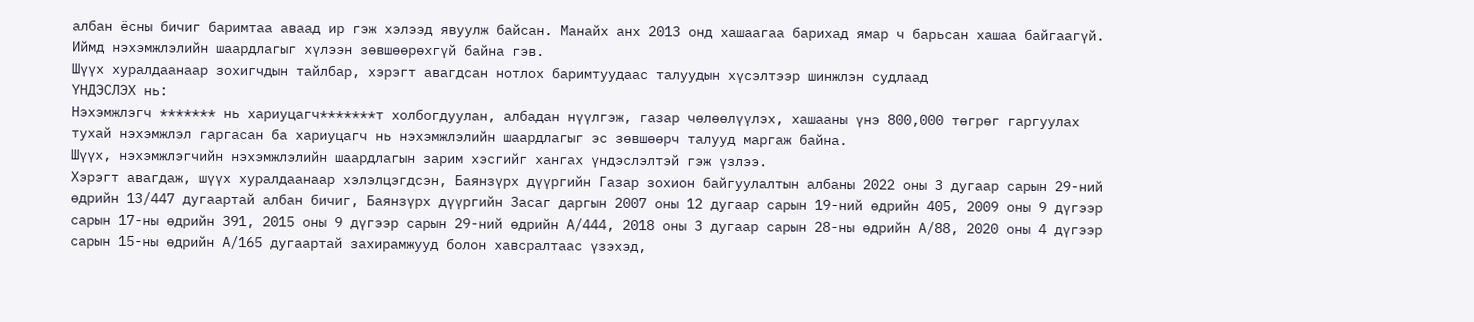албан ёсны бичиг баримтаа аваад ир гэж хэлээд явуулж байсан. Манайх анх 2013 онд хашаагаа барихад ямар ч барьсан хашаа байгаагүй. Иймд нэхэмжлэлийн шаардлагыг хүлээн зөвшөөрөхгүй байна гэв.
Шүүх хуралдаанаар зохигчдын тайлбар, хэрэгт авагдсан нотлох баримтуудаас талуудын хүсэлтээр шинжлэн судлаад
ҮНДЭСЛЭХ нь:
Нэхэмжлэгч ******* нь хариуцагч*******т холбогдуулан, албадан нүүлгэж, газар чөлөөлүүлэх, хашааны үнэ 800,000 төгрөг гаргуулах тухай нэхэмжлэл гаргасан ба хариуцагч нь нэхэмжлэлийн шаардлагыг эс зөвшөөрч талууд маргаж байна.
Шүүх, нэхэмжлэгчийн нэхэмжлэлийн шаардлагын зарим хэсгийг хангах үндэслэлтэй гэж үзлээ.
Хэрэгт авагдаж, шүүх хуралдаанаар хэлэлцэгдсэн, Баянзүрх дүүргийн Газар зохион байгуулалтын албаны 2022 оны 3 дугаар сарын 29-ний өдрийн 13/447 дугаартай албан бичиг, Баянзүрх дүүргийн Засаг даргын 2007 оны 12 дугаар сарын 19-ний өдрийн 405, 2009 оны 9 дүгээр сарын 17-ны өдрийн 391, 2015 оны 9 дүгээр сарын 29-ний өдрийн А/444, 2018 оны 3 дугаар сарын 28-ны өдрийн А/88, 2020 оны 4 дүгээр сарын 15-ны өдрийн А/165 дугаартай захирамжууд болон хавсралтаас үзэхэд,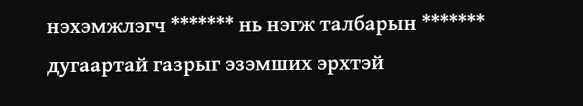нэхэмжлэгч ******* нь нэгж талбарын ******* дугаартай газрыг эзэмших эрхтэй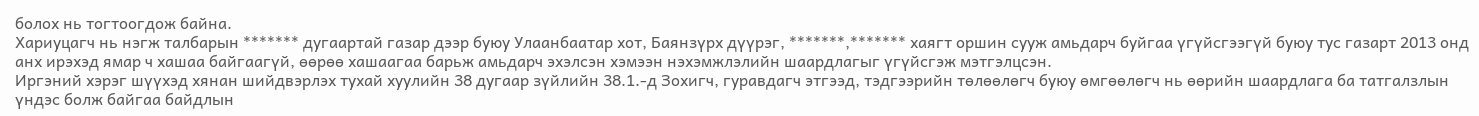болох нь тогтоогдож байна.
Хариуцагч нь нэгж талбарын ******* дугаартай газар дээр буюу Улаанбаатар хот, Баянзүрх дүүрэг, *******,******* хаягт оршин сууж амьдарч буйгаа үгүйсгээгүй буюу тус газарт 2013 онд анх ирэхэд ямар ч хашаа байгаагүй, өөрөө хашаагаа барьж амьдарч эхэлсэн хэмээн нэхэмжлэлийн шаардлагыг үгүйсгэж мэтгэлцсэн.
Иргэний хэрэг шүүхэд хянан шийдвэрлэх тухай хуулийн 38 дугаар зүйлийн 38.1.-д Зохигч, гуравдагч этгээд, тэдгээрийн төлөөлөгч буюу өмгөөлөгч нь өөрийн шаардлага ба татгалзлын үндэс болж байгаа байдлын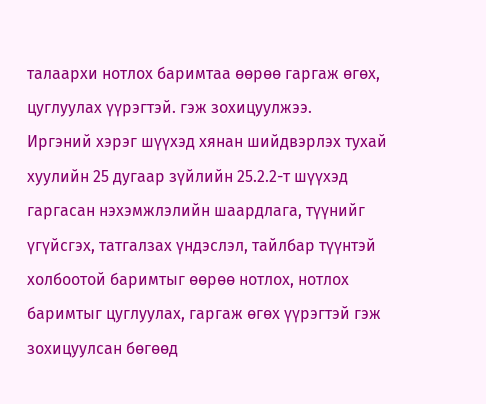талаархи нотлох баримтаа өөрөө гаргаж өгөх, цуглуулах үүрэгтэй. гэж зохицуулжээ.
Иргэний хэрэг шүүхэд хянан шийдвэрлэх тухай хуулийн 25 дугаар зүйлийн 25.2.2-т шүүхэд гаргасан нэхэмжлэлийн шаардлага, түүнийг үгүйсгэх, татгалзах үндэслэл, тайлбар түүнтэй холбоотой баримтыг өөрөө нотлох, нотлох баримтыг цуглуулах, гаргаж өгөх үүрэгтэй гэж зохицуулсан бөгөөд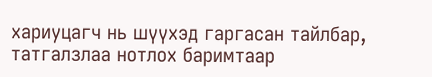хариуцагч нь шүүхэд гаргасан тайлбар, татгалзлаа нотлох баримтаар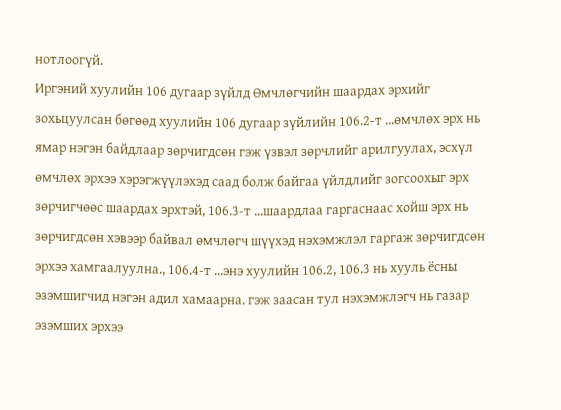нотлоогүй.
Иргэний хуулийн 106 дугаар зүйлд Өмчлөгчийн шаардах эрхийг зохьцуулсан бөгөөд хуулийн 106 дугаар зүйлийн 106.2-т ...өмчлөх эрх нь ямар нэгэн байдлаар зөрчигдсөн гэж үзвэл зөрчлийг арилгуулах, эсхүл өмчлөх эрхээ хэрэгжүүлэхэд саад болж байгаа үйлдлийг зогсоохыг эрх зөрчигчөөс шаардах эрхтэй, 106.3-т ...шаардлаа гаргаснаас хойш эрх нь зөрчигдсөн хэвээр байвал өмчлөгч шүүхэд нэхэмжлэл гаргаж зөрчигдсөн эрхээ хамгаалуулна., 106.4-т ...энэ хуулийн 106.2, 106.3 нь хууль ёсны эзэмшигчид нэгэн адил хамаарна. гэж заасан тул нэхэмжлэгч нь газар эзэмших эрхээ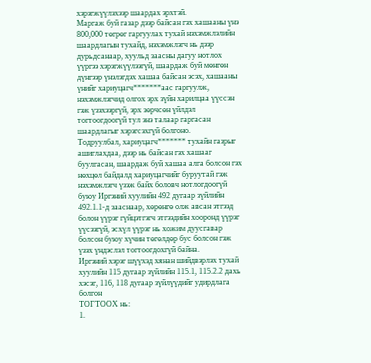хэрэгжүүлэхээр шаардах эрхтэй.
Маргаж буй газар дээр байсан гэх хашааны үнэ 800,000 төгрөг гаргуулах тухай нэхэмжлэлийн шаардлагын тухайд, нэхэмжлэгч нь дээр дурьдсанаар, хуульд заасны дагуу нотлох үүргээ хэрэгжүүлээгүй, шаардаж буй мөнгөн дүнгээр үнэлэгдэх хашаа байсан эсэх, хашааны үнийг хариуцагч*******аас гаргуулж, нэхэмжлэгчид олгох эрх зүйн харилцаа үүссэн гэж үзэхээргүй, эрх зөрчсөн үйлдэл тогтоогдоогүй тул энэ талаар гаргасан шаардлагыг хэрэгсэхгүй болгоно.
Тодруулбал, хариуцагч******* тухайн газрыг ашиглахдаа, дээр нь байсан гэх хашааг буулгасан, шаардаж буй хашаа алга болсон гэх нөхцөл байдалд хариуцагчийг буруутай гэж нэхэмжлэгч үзэж байх боловч нотлогдоогүй буюу Иргэний хуулийн 492 дугаар зүйлийн 492.1.1-д зааснаар, хөрөнгө олж авсан этгээд болон үүрэг гүйцэтгэгч этгээдийн хооронд үүрэг үүсээгүй, эсхүл үүрэг нь хожим дуусгавар болсон буюу хүчин төгөлдөр бус болсон гэж үзэх үндэслэл тогтоогдохгүй байна.
Иргэний хэрэг шүүхэд хянан шийдвэрлэх тухай хуулийн 115 дугаар зүйлийн 115.1, 115.2.2 дахь хэсэг, 116, 118 дугаар зүйлүүдийг удирдлага болгон
ТОГТООХ нь:
1.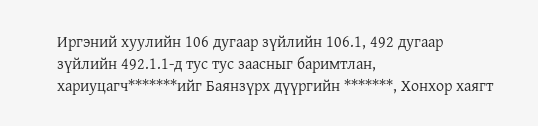Иргэний хуулийн 106 дугаар зүйлийн 106.1, 492 дугаар зүйлийн 492.1.1-д тус тус заасныг баримтлан, хариуцагч*******ийг Баянзүрх дүүргийн *******, Хонхор хаягт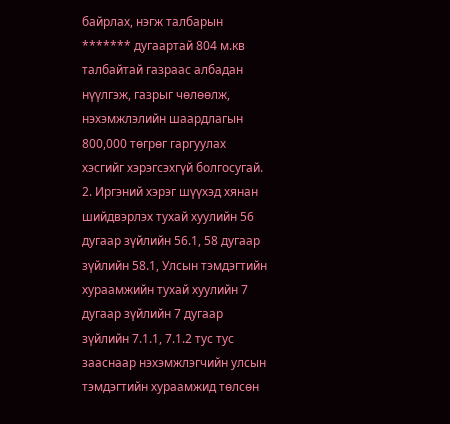байрлах, нэгж талбарын ******* дугаартай 804 м.кв талбайтай газраас албадан нүүлгэж, газрыг чөлөөлж, нэхэмжлэлийн шаардлагын 800,000 төгрөг гаргуулах хэсгийг хэрэгсэхгүй болгосугай.
2. Иргэний хэрэг шүүхэд хянан шийдвэрлэх тухай хуулийн 56 дугаар зүйлийн 56.1, 58 дугаар зүйлийн 58.1, Улсын тэмдэгтийн хураамжийн тухай хуулийн 7 дугаар зүйлийн 7 дугаар зүйлийн 7.1.1, 7.1.2 тус тус зааснаар нэхэмжлэгчийн улсын тэмдэгтийн хураамжид төлсөн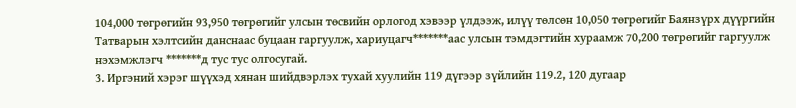104,000 төгрөгийн 93,950 төгрөгийг улсын төсвийн орлогод хэвээр үлдээж, илүү төлсөн 10,050 төгрөгийг Баянзүрх дүүргийн Татварын хэлтсийн данснаас буцаан гаргуулж, хариуцагч*******аас улсын тэмдэгтийн хураамж 70,200 төгрөгийг гаргуулж нэхэмжлэгч *******д тус тус олгосугай.
3. Иргэний хэрэг шүүхэд хянан шийдвэрлэх тухай хуулийн 119 дүгээр зүйлийн 119.2, 120 дугаар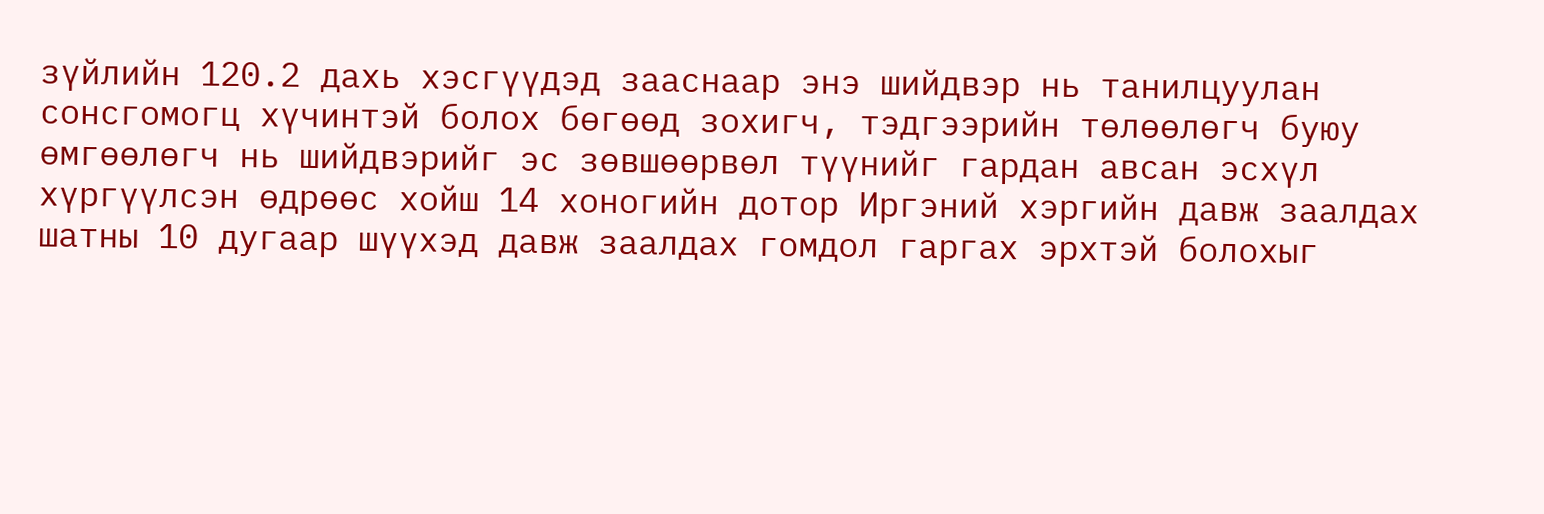зүйлийн 120.2 дахь хэсгүүдэд зааснаар энэ шийдвэр нь танилцуулан сонсгомогц хүчинтэй болох бөгөөд зохигч, тэдгээрийн төлөөлөгч буюу өмгөөлөгч нь шийдвэрийг эс зөвшөөрвөл түүнийг гардан авсан эсхүл хүргүүлсэн өдрөөс хойш 14 хоногийн дотор Иргэний хэргийн давж заалдах шатны 10 дугаар шүүхэд давж заалдах гомдол гаргах эрхтэй болохыг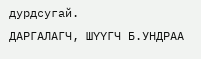дурдсугай.
ДАРГАЛАГЧ, ШҮҮГЧ Б.УНДРАА